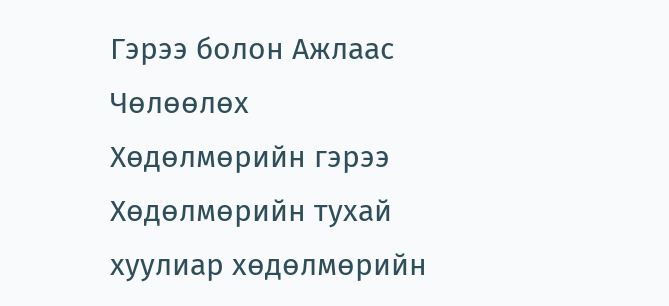Гэрээ болон Ажлаас Чөлөөлөх
Хөдөлмөрийн гэрээ
Хөдөлмөрийн тухай хуулиар хөдөлмөрийн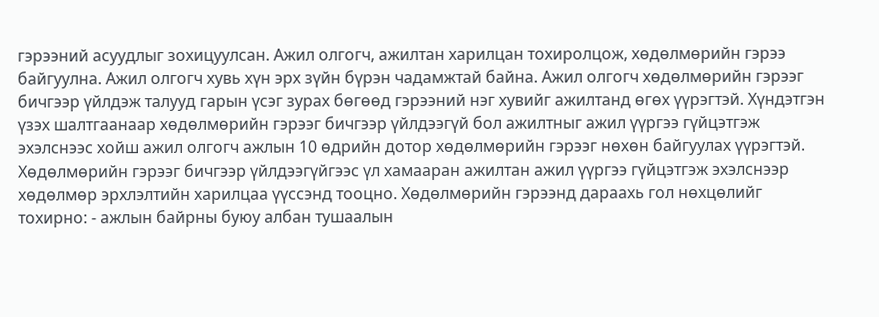гэрээний асуудлыг зохицуулсан. Ажил олгогч, ажилтан харилцан тохиролцож, хөдөлмөрийн гэрээ байгуулна. Ажил олгогч хувь хүн эрх зүйн бүрэн чадамжтай байна. Ажил олгогч хөдөлмөрийн гэрээг бичгээр үйлдэж талууд гарын үсэг зурах бөгөөд гэрээний нэг хувийг ажилтанд өгөх үүрэгтэй. Хүндэтгэн үзэх шалтгаанаар хөдөлмөрийн гэрээг бичгээр үйлдээгүй бол ажилтныг ажил үүргээ гүйцэтгэж эхэлснээс хойш ажил олгогч ажлын 10 өдрийн дотор хөдөлмөрийн гэрээг нөхөн байгуулах үүрэгтэй. Хөдөлмөрийн гэрээг бичгээр үйлдээгүйгээс үл хамааран ажилтан ажил үүргээ гүйцэтгэж эхэлснээр хөдөлмөр эрхлэлтийн харилцаа үүссэнд тооцно. Хөдөлмөрийн гэрээнд дараахь гол нөхцөлийг тохирно: - ажлын байрны буюу албан тушаалын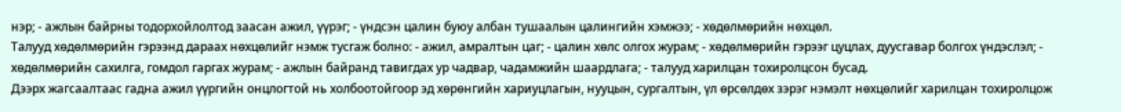нэр; - ажлын байрны тодорхойлолтод заасан ажил, үүрэг; - үндсэн цалин буюу албан тушаалын цалингийн хэмжээ; - хөдөлмөрийн нөхцөл.
Талууд хөдөлмөрийн гэрээнд дараах нөхцөлийг нэмж тусгаж болно: - ажил, амралтын цаг; - цалин хөлс олгох журам; - хөдөлмөрийн гэрээг цуцлах, дуусгавар болгох үндэслэл; - хөдөлмөрийн сахилга, гомдол гаргах журам; - ажлын байранд тавигдах ур чадвар, чадамжийн шаардлага; - талууд харилцан тохиролцсон бусад.
Дээрх жагсаалтаас гадна ажил үүргийн онцлогтой нь холбоотойгоор эд хөрөнгийн хариуцлагын, нууцын, сургалтын, үл өрсөлдөх зэрэг нэмэлт нөхцөлийг харилцан тохиролцож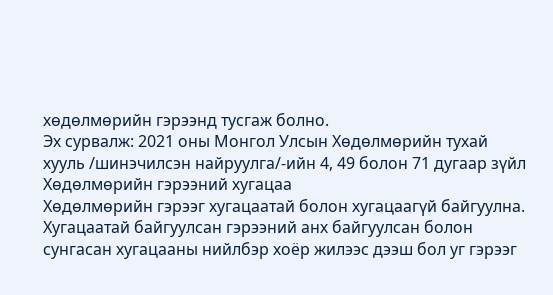хөдөлмөрийн гэрээнд тусгаж болно.
Эх сурвалж: 2021 оны Монгол Улсын Хөдөлмөрийн тухай хууль /шинэчилсэн найруулга/-ийн 4, 49 болон 71 дугаар зүйл
Хөдөлмөрийн гэрээний хугацаа
Хөдөлмөрийн гэрээг хугацаатай болон хугацаагүй байгуулна.
Хугацаатай байгуулсан гэрээний анх байгуулсан болон сунгасан хугацааны нийлбэр хоёр жилээс дээш бол уг гэрээг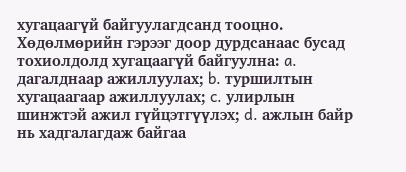хугацаагүй байгуулагдсанд тооцно. Хөдөлмөрийн гэрээг доор дурдсанаас бусад тохиолдолд хугацаагүй байгуулна: a. дагалднаар ажиллуулах; b. туршилтын хугацаагаар ажиллуулах; c. улирлын шинжтэй ажил гүйцэтгүүлэх; d. ажлын байр нь хадгалагдаж байгаа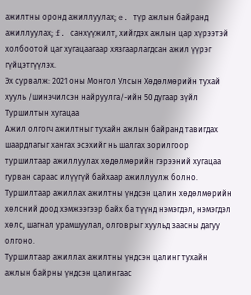ажилтны оронд ажиллуулах; e. түр ажлын байранд ажиллуулах; f. санхүүжилт, хийгдэх ажлын цар хүрээтэй холбоотой цаг хугацаагаар хязгаарлагдсан ажил үүрэг гүйцэтгүүлэх.
Эх сурвалж: 2021 оны Монгол Улсын Хөдөлмөрийн тухай хууль /шинэчилсэн найруулга/-ийн 50 дугаар зүйл
Туршилтын хугацаа
Ажил олгогч ажилтныг тухайн ажлын байранд тавигдах шаардлагыг хангах эсэхийг нь шалгах зорилгоор туршилтаар ажиллуулах хөдөлмөрийн гэрээний хугацаа гурван сараас илүүгүй байхаар ажиллуулж болно. Туршилтаар ажиллах ажилтны үндсэн цалин хөдөлмөрийн хөлсний доод хэмжээгээр байх ба түүнд нэмэгдэл, нэмэгдэл хөлс, шагнал урамшуулал, олговрыг хуульд заасны дагуу олгоно.
Туршилтаар ажиллах ажилтны үндсэн цалинг тухайн ажлын байрны үндсэн цалингаас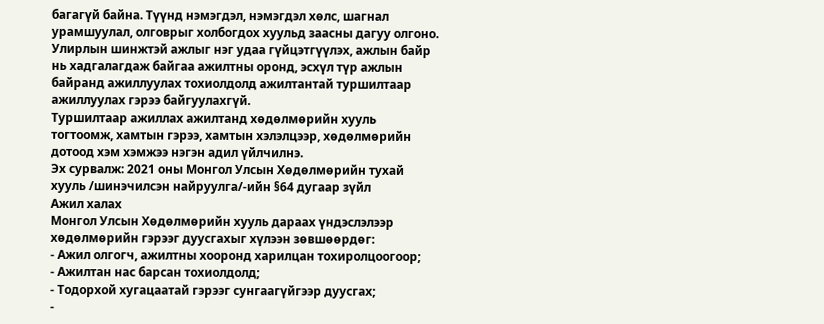багагүй байна. Түүнд нэмэгдэл, нэмэгдэл хөлс, шагнал урамшуулал, олговрыг холбогдох хуульд заасны дагуу олгоно.
Улирлын шинжтэй ажлыг нэг удаа гүйцэтгүүлэх, ажлын байр нь хадгалагдаж байгаа ажилтны оронд, эсхүл түр ажлын байранд ажиллуулах тохиолдолд ажилтантай туршилтаар ажиллуулах гэрээ байгуулахгүй.
Туршилтаар ажиллах ажилтанд хөдөлмөрийн хууль тогтоомж, хамтын гэрээ, хамтын хэлэлцээр, хөдөлмөрийн дотоод хэм хэмжээ нэгэн адил үйлчилнэ.
Эх сурвалж: 2021 оны Монгол Улсын Хөдөлмөрийн тухай хууль /шинэчилсэн найруулга/-ийн §64 дугаар зүйл
Ажил халах
Монгол Улсын Хөдөлмөрийн хууль дараах үндэслэлээр хөдөлмөрийн гэрээг дуусгахыг хүлээн зөвшөөрдөг:
- Ажил олгогч, ажилтны хооронд харилцан тохиролцоогоор;
- Ажилтан нас барсан тохиолдолд;
- Тодорхой хугацаатай гэрээг сунгаагүйгээр дуусгах;
-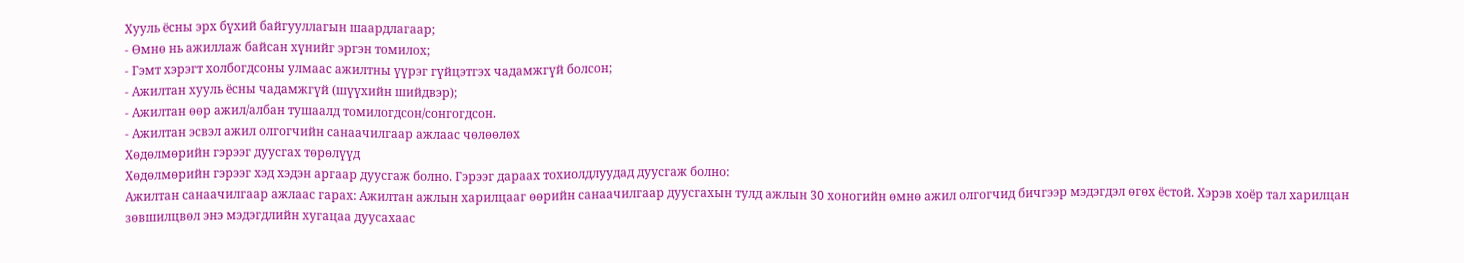Хууль ёсны эрх бүхий байгууллагын шаардлагаар;
- Өмнө нь ажиллаж байсан хүнийг эргэн томилох;
- Гэмт хэрэгт холбогдсоны улмаас ажилтны үүрэг гүйцэтгэх чадамжгүй болсон;
- Ажилтан хууль ёсны чадамжгүй (шүүхийн шийдвэр);
- Ажилтан өөр ажил/албан тушаалд томилогдсон/сонгогдсон.
- Ажилтан эсвэл ажил олгогчийн санаачилгаар ажлаас чөлөөлөх
Хөдөлмөрийн гэрээг дуусгах төрөлүүд
Хөдөлмөрийн гэрээг хэд хэдэн аргаар дуусгаж болно. Гэрээг дараах тохиолдлуудад дуусгаж болно:
Ажилтан санаачилгаар ажлаас гарах: Ажилтан ажлын харилцааг өөрийн санаачилгаар дуусгахын тулд ажлын 30 хоногийн өмнө ажил олгогчид бичгээр мэдэгдэл өгөх ёстой. Хэрэв хоёр тал харилцан зөвшилцвөл энэ мэдэгдлийн хугацаа дуусахаас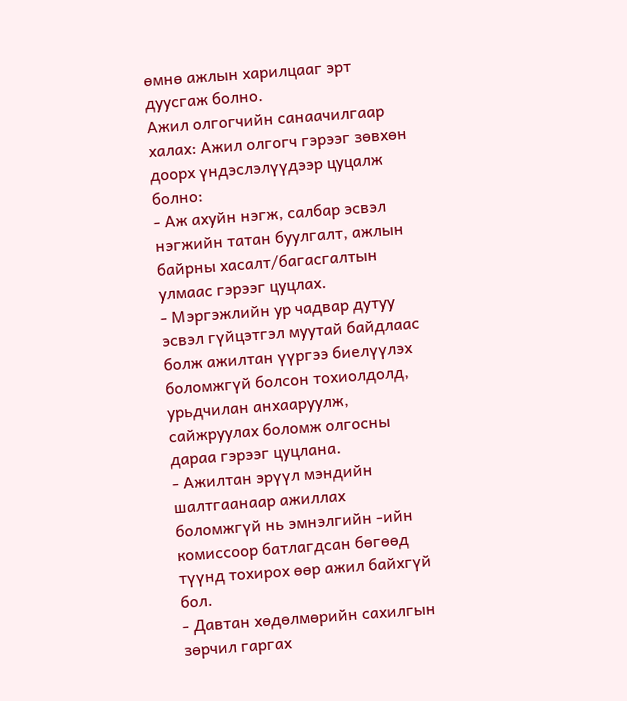өмнө ажлын харилцааг эрт дуусгаж болно.
Ажил олгогчийн санаачилгаар халах: Ажил олгогч гэрээг зөвхөн доорх үндэслэлүүдээр цуцалж болно:
- Аж ахуйн нэгж, салбар эсвэл нэгжийн татан буулгалт, ажлын байрны хасалт/багасгалтын улмаас гэрээг цуцлах.
- Мэргэжлийн ур чадвар дутуу эсвэл гүйцэтгэл муутай байдлаас болж ажилтан үүргээ биелүүлэх боломжгүй болсон тохиолдолд, урьдчилан анхааруулж, сайжруулах боломж олгосны дараа гэрээг цуцлана.
- Ажилтан эрүүл мэндийн шалтгаанаар ажиллах боломжгүй нь эмнэлгийн -ийн комиссоор батлагдсан бөгөөд түүнд тохирох өөр ажил байхгүй бол.
- Давтан хөдөлмөрийн сахилгын зөрчил гаргах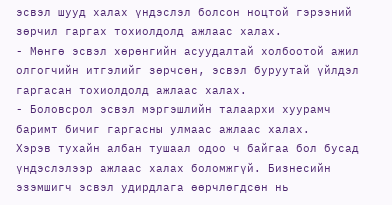эсвэл шууд халах үндэслэл болсон ноцтой гэрээний зөрчил гаргах тохиолдолд ажлаас халах.
- Мөнгө эсвэл хөрөнгийн асуудалтай холбоотой ажил олгогчийн итгэлийг зөрчсөн, эсвэл буруутай үйлдэл гаргасан тохиолдолд ажлаас халах.
- Боловсрол эсвэл мэргэшлийн талаархи хуурамч баримт бичиг гаргасны улмаас ажлаас халах.
Хэрэв тухайн албан тушаал одоо ч байгаа бол бусад үндэслэлээр ажлаас халах боломжгүй. Бизнесийн эзэмшигч эсвэл удирдлага өөрчлөгдсөн нь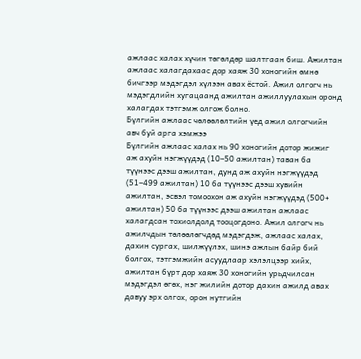ажлаас халах хүчин төгөлдөр шалтгаан биш. Ажилтан ажлаас халагдахаас дор хаяж 30 хоногийн өмнө бичгээр мэдэгдэл хүлээн авах ёстой. Ажил олгогч нь мэдэгдлийн хугацаанд ажилтан ажиллуулахын оронд халагдах тэтгэмж олгож болно.
Бүлгийн ажлаас чөлөөлөлтийн үед ажил олгогчийн авч буй арга хэмжээ
Бүлгийн ажлаас халах нь 90 хоногийн дотор жижиг аж ахуйн нэгжүүдэд (10–50 ажилтан) таван ба түүнээс дээш ажилтан, дунд аж ахуйн нэгжүүдэд (51–499 ажилтан) 10 ба түүнээс дээш хувийн ажилтан, эсвэл томоохон аж ахуйн нэгжүүдэд (500+ ажилтан) 50 ба түүнээс дээш ажилтан ажлаас халагдсан тохиолдолд тооцогдоно. Ажил олгогч нь ажилчдын төлөөлөгчдөд мэдэгдэж, ажлаас халах, дахин сургах, шилжүүлэх, шинэ ажлын байр бий болгох, тэтгэмжийн асуудлаар хэлэлцээр хийх, ажилтан бүрт дор хаяж 30 хоногийн урьдчилсан мэдэгдэл өгөх, нэг жилийн дотор дахин ажилд авах давуу эрх олгох, орон нутгийн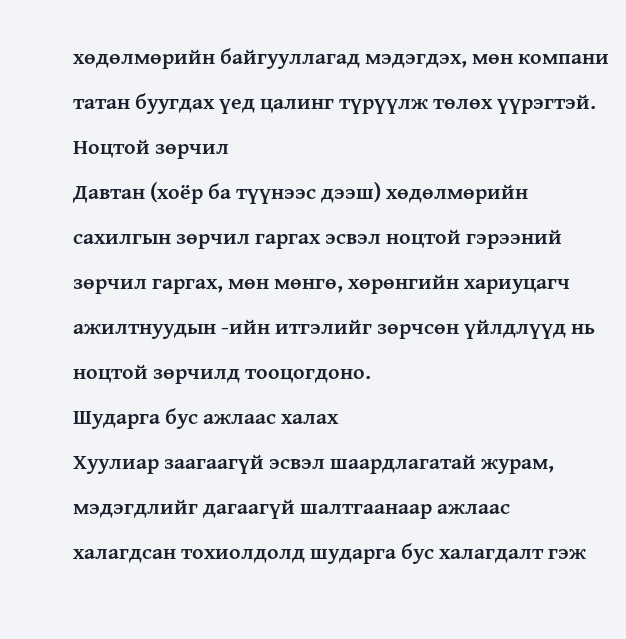хөдөлмөрийн байгууллагад мэдэгдэх, мөн компани татан буугдах үед цалинг түрүүлж төлөх үүрэгтэй.
Ноцтой зөрчил
Давтан (хоёр ба түүнээс дээш) хөдөлмөрийн сахилгын зөрчил гаргах эсвэл ноцтой гэрээний зөрчил гаргах, мөн мөнгө, хөрөнгийн хариуцагч ажилтнуудын -ийн итгэлийг зөрчсөн үйлдлүүд нь ноцтой зөрчилд тооцогдоно.
Шударга бус ажлаас халах
Хуулиар заагаагүй эсвэл шаардлагатай журам, мэдэгдлийг дагаагүй шалтгаанаар ажлаас халагдсан тохиолдолд шударга бус халагдалт гэж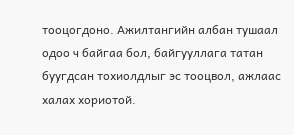тооцогдоно. Ажилтангийн албан тушаал одоо ч байгаа бол, байгууллага татан буугдсан тохиолдлыг эс тооцвол, ажлаас халах хориотой.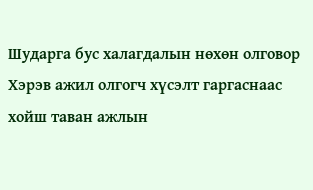Шударга бус халагдалын нөхөн олговор
Хэрэв ажил олгогч хүсэлт гаргаснаас хойш таван ажлын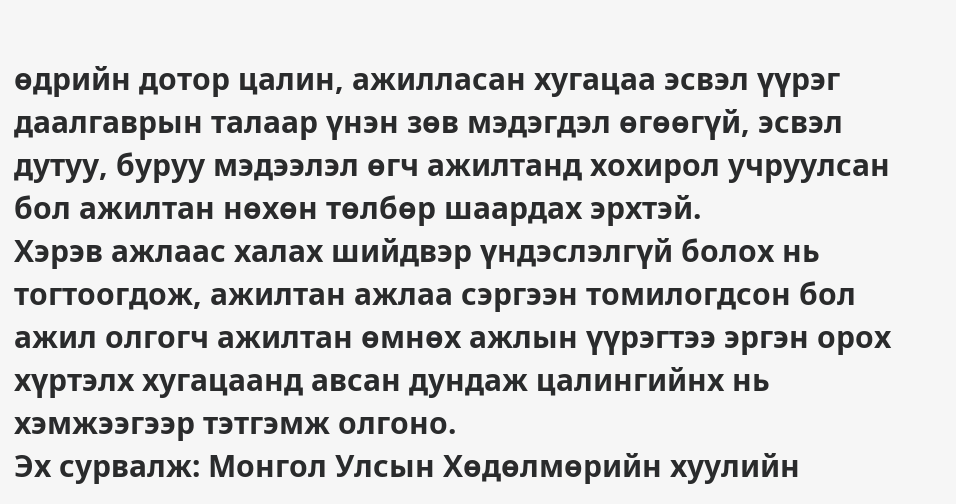өдрийн дотор цалин, ажилласан хугацаа эсвэл үүрэг даалгаврын талаар үнэн зөв мэдэгдэл өгөөгүй, эсвэл дутуу, буруу мэдээлэл өгч ажилтанд хохирол учруулсан бол ажилтан нөхөн төлбөр шаардах эрхтэй.
Хэрэв ажлаас халах шийдвэр үндэслэлгүй болох нь тогтоогдож, ажилтан ажлаа сэргээн томилогдсон бол ажил олгогч ажилтан өмнөх ажлын үүрэгтээ эргэн орох хүртэлх хугацаанд авсан дундаж цалингийнх нь хэмжээгээр тэтгэмж олгоно.
Эх сурвалж: Монгол Улсын Хөдөлмөрийн хуулийн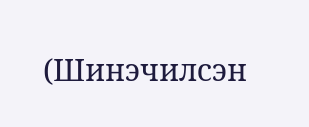(Шинэчилсэн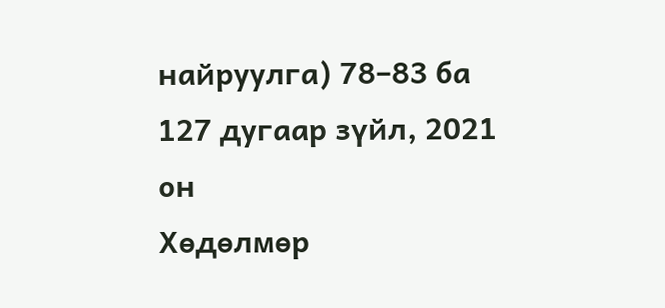найруулга) 78–83 ба 127 дугаар зүйл, 2021 он
Хөдөлмөр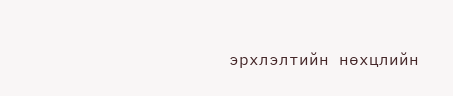эрхлэлтийн нөхцлийн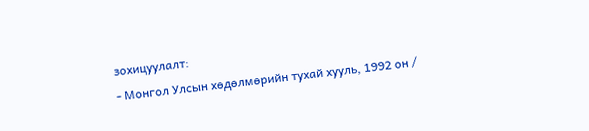зохицуулалт:
- Монгол Улсын хөдөлмөрийн тухай хууль, 1992 он /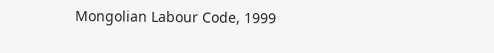Mongolian Labour Code, 1999